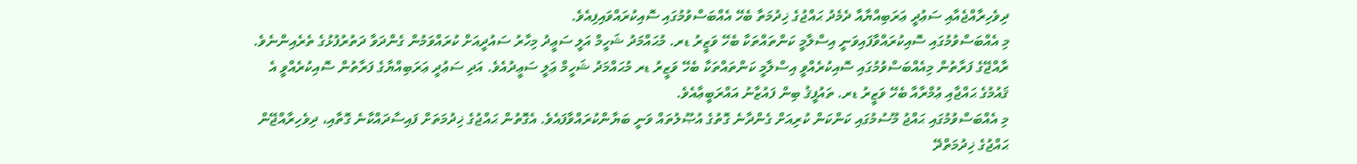ދިވެހިރާއްޖެއާއި ސަޢުދީ ޢަރަބިއްޔާއާ ދެމެދު ޙައްޖުގެ ޚިދުމަތާ ބެހޭ އެއްބަސްވުމުގައި ސޮއިކުރައްވައިފިއެވެ.
މި އެއްބަސްވުމުގައި ސޮއިކުރައްވާފައިވަނީ އިސްލާމީ ކަންތައްތަކާ ބެހޭ ވަޒީރު ޑރ. މުޙައްމަދު ޝަހީމް އަލީ ސަޢީދު މިހާރު ސައުދީއަށް ކުރައްވަމުން ގެންދަވާ ދަތުރުފުޅުގެ ތެރެއިންނެވެ.
ރާއްޖޭގެ ފަރާތުން މިއެއްބަސްވުމުގައި ސޮއިކުރެއްވީ އިސްލާމީ ކަންތައްތަކާ ބެހޭ ވަޒީރު ޑރ މުޙައްމަދު ޝަހީމް ޢަލީ ސަޢީދުއެވެ. އަދި ސަޢުދީ ޢަރަބިއްޔާގެ ފަރާތުން ސޮއިކުރެއްވީ އެ ޤައުމުގެ ޙައްޖާއި ޢުމްރާއާ ބެހޭ ވަޒީރު ޑރ. ތައުފީޤު ބިން ފައުޒާނު އައްރަބީޢާއެވެ.
މި އެއްބަސްވުމުގައި ޙައްޖު މޫސުމުގައި ކަންކަން ކުރިއަށް ގެންދާނެ ގޮތުގެ އުޞޫލުތައް ވަނީ ބަޔާންކުރައްވާފައެވެ. އެގޮތުން ޙައްޖުގެ ޚިދުމަތަށް ފައިސާދައްކާނެ ގޮތާއި، ދިވެހިރާއްޖޭން ޙައްޖުގެ ޚިދުމަތްދޭ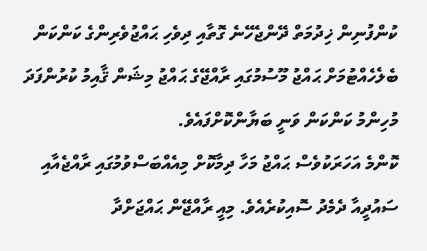ކުންފުނިން ޚިދުމަތް ދޭންޖެހޭނެ ގޮތާއި ދިވެހި ޙައްޖުވެރިންގެ ކަންކަން ބެލެހެއްޓުމަށް ޙައްޖު މޫސުމުގައި ރާއްޖޭގެ ޙައްޖު މިޝަން ޤާއިމު ކުރުންފަދަ މުހިންމު ކަންކަން ވަނީ ބަޔާންކޮށްފައެވެ.
ކޮންމެ އަހަރަކުވެސް ޙައްޖު މަހާ ދިމާކޮށް މިއެއްބަސްވުމުގައި ރާއްޖެއާއި ސައުދީއާ ދެމެދު ސޮއިކުރެއެވެ. މިއީ ރާއްޖޭން ޙައްޖަށްދާ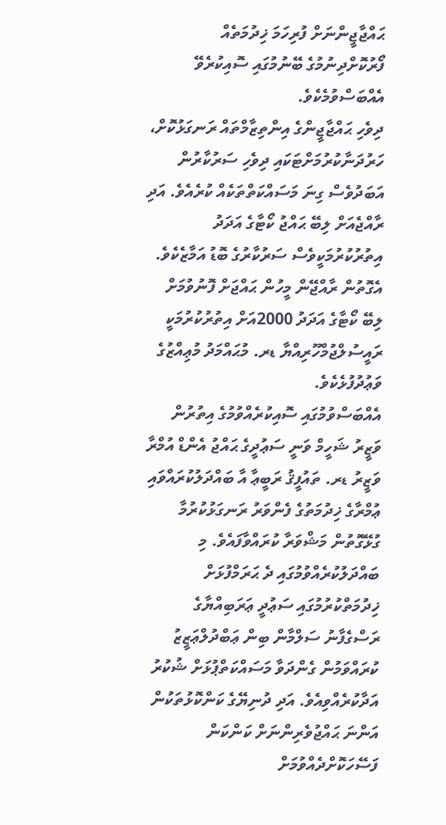ޙައްޖާޖީންނަށް ފުރިހަމަ ޚިދުމަތެއް ފޯރުކޮށްދިނުމުގެ ބޭނުމުގައި ސޮއިކުރެވޭ އެއްބަސްވުމެކެވެ.
ދިވެހި ޙައްޖާޖީންގެ އިންތިޒާމްތައް ރަނގަޅުކޮށް، ހަރުދަނާކުރުމަށްޓަކައި ދިވެހި ސަރުކާރުން އަބަދުވެސް ގިނަ މަސައްކަތްތަކެއް ކުރެއެވެ. އަދި ރާއްޖެއަށް ލިބޭ ޙައްޖު ކޯޓާގެ އަދަދު އިތުރުކުރުމަކީވެސް ސަރުކާރުގެ ބޮޑު އަމާޒެކެވެ. އެގޮތުން ރާއްޖޭން މީހުން ޙައްޖަށް ފޮނުވުމަށް ލިބޭ ކޯޓާގެ އަދަދު 2000އަށް އިތުރުކުރުމަކީ ރައީސުލްޖުމްހޫރިއްޔާ ޑރ. މުޙައްމަދު މުޢިއްޒުގެ ވަޢުދުފުޅެކެވެ.
އެއްބަސްވުމުގައި ސޮއިކުރެއްވުމުގެ އިތުރުން ވަޒީރު ޝަހީމް ވަނީ ސަޢުދީގެ ޙައްޖު އެންޑް އުމްރާ ވަޒީރު ޑރ. ތައުފީޤު ރަބީޢާ އާ ބައްދަލުކުރައްވައި ޢުމްރާގެ ޚިދުމަތުގެ ފެންވަރު ރަނގަޅުކުރުމާ ގުޅޭގޮތުން މަޝްވަރާ ކުރައްވާފައެވެ. މި ބައްދަލުކުރެއްވުމުގައި ދެ ޙަރަމްފުޅަށް ޚިދުމަތްކުރުމުގައި ސަޢުދީ ޢަރަބިއްޔާގެ ރަސްގެފާނު ސަލްމާން ބިން ޢަބްދުލްޢަޒީޒު ކުރައްވަމުން ގެންދަވާ މަސައްކަތްޕުޅަށް ޝުކުރު އަދާކުރެއްވިއެވެ. އަދި ދުނިޔޭގެ ކަންކޮޅުތަކުން އަންނަ ޙައްޖުވެރިންނަށް ކަންކަން ފަސޭހަކޮށްދެއްވުމަށް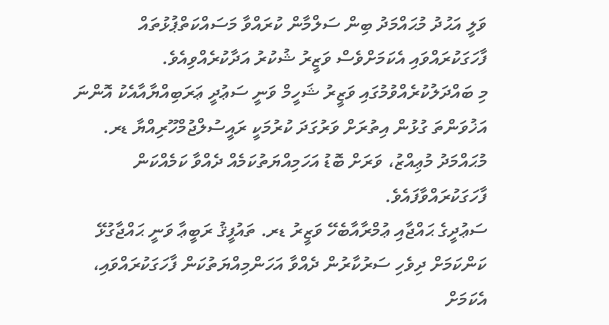ވަލީ އަޙުދު މުޙައްމަދު ބިން ސަލްމާން ކުރައްވާ މަސައްކަތްޕުޅުތައް ފާހަގަކުރައްވައި އެކަމަށްވެސް ވަޒީރު ޝުކުރު އަދާކުރެއްވިއެވެ.
މި ބައްދަލުކުރެއްވުމުގައި ވަޒީރު ޝަހީމް ވަނީ ސަޢުދީ ޢަރަބިއްޔާއާއެކު އޮންނަ އަޚުވަންތަ ގުޅުން އިތުރަށް ވަރުގަދަ ކުރުމަކީ ރައީސުލްޖުމްހޫރިއްޔާ ޑރ. މުޙައްމަދު މުޢިއްޒު، ވަރަށް ބޮޑު އަހަމިއްޔަތުކަމެއް ދެއްވާ ކަމެއްކަން ފާހަގަކުރައްވާފައެވެ.
ސަޢުދީގެ ޙައްޖާއި ޢުމްރާއާބެހޭ ވަޒީރު ޑރ. ތައުފީޤު ރަބީޢާ ވަނީ ޙައްޖާގުޅޭ ކަންކަމަށް ދިވެހި ސަރުކާރުން ދެއްވާ އަހަންމިއްޔަތުކަން ފާހަގަކުރައްވައި، އެކަމަށް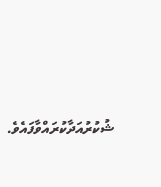ޝުކުރުއަދާކުރައްވާފައެވެ.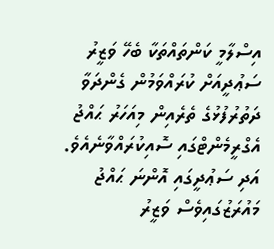އިސްލާމީ ކަންތައްތަކާ ބެހޭ ވަޒީރު ސަޢުދީއަށް ކުރައްވަމުން ގެންދަވާ ދަތުރުފުޅުގެ ތެރެއިން މިއަހަރު ޙައްޖު އެގްރީމެންޓްގައި ސޮއިކުރައްވާނެއެވެ. އަދި ސަޢުދީގައި އޮންނަ ޙައްޖު މައުރަޒުގައިވެސް ވަޒީރު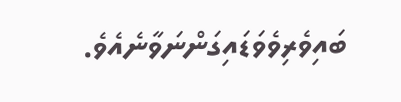ބައިވެރިވެވަޑައިގަންނަވާނެއެވެ.